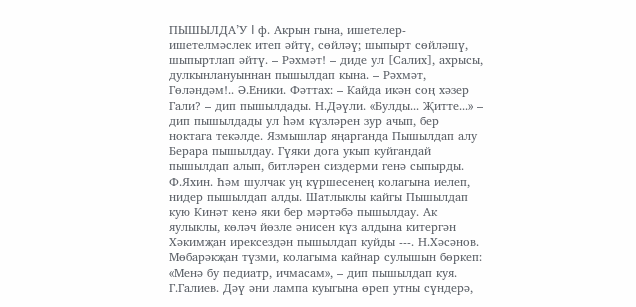ПЫШЫЛДА’У I ф. Акрын гына, ишетелер-ишетелмәслек итеп әйтү, сөйләү; шыпырт сөйләшү, шыпыртлап әйтү. – Рәхмәт! – диде ул [Салих], ахрысы, дулкынлануыннан пышылдап кына. – Рәхмәт, Гөләндәм!.. Ә.Еники. Фәттах: – Кайда икән соң хәзер Гали? – дип пышылдады. Н.Дәүли. «Булды... Җитте...» – дип пышылдады ул һәм күзләрен зур ачып, бер ноктага текәлде. Язмышлар яңарганда Пышылдап алу Берара пышылдау. Гүяки дога укып куйгандай пышылдап алып, битләрен сиздерми генә сыпырды. Ф.Яхин. Һәм шулчак уң күршесенең колагына иелеп, нидер пышылдап алды. Шатлыклы кайгы Пышылдап кую Кинәт кенә яки бер мәртәбә пышылдау. Ак яулыклы, көләч йөзле әнисен күз алдына китергән Хәкимҗан ирексездән пышылдап куйды ---. Н.Хәсәнов. Мөбарәкҗан түзми, колагыма кайнар сулышын бөркеп: «Менә бу педиатр, ичмасам», – дип пышылдап куя. Г.Галиев. Дәү әни лампа куыгына өреп утны сүндерә,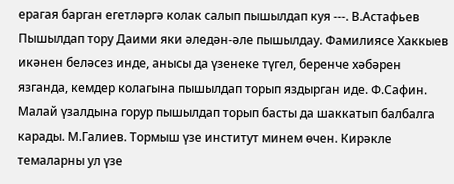ерагая барган егетләргә колак салып пышылдап куя ---. В.Астафьев Пышылдап тору Даими яки әледән-әле пышылдау. Фамилиясе Хаккыев икәнен беләсез инде, анысы да үзенеке түгел, беренче хәбәрен язганда, кемдер колагына пышылдап торып яздырган иде. Ф.Сафин. Малай үзалдына горур пышылдап торып басты да шаккатып балбалга карады. М.Галиев. Тормыш үзе институт минем өчен. Кирәкле темаларны ул үзе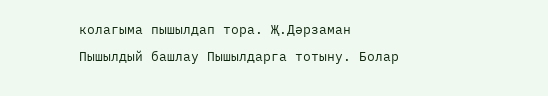колагыма пышылдап тора. Җ.Дәрзаман Пышылдый башлау Пышылдарга тотыну. Болар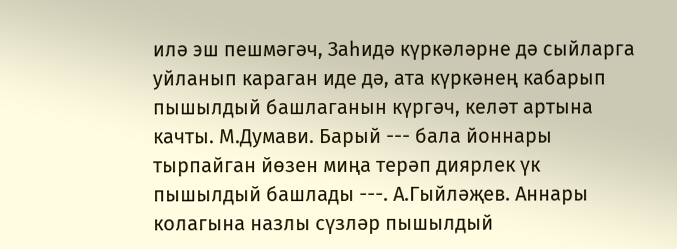илә эш пешмәгәч, Заһидә күркәләрне дә сыйларга уйланып караган иде дә, ата күркәнең кабарып пышылдый башлаганын күргәч, келәт артына качты. М.Думави. Барый --- бала йоннары тырпайган йөзен миңа терәп диярлек үк пышылдый башлады ---. А.Гыйләҗев. Аннары колагына назлы сүзләр пышылдый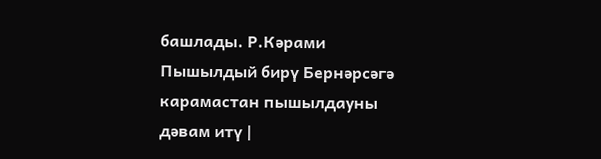башлады. Р.Кәрами Пышылдый бирү Бернәрсәгә карамастан пышылдауны дәвам итү |